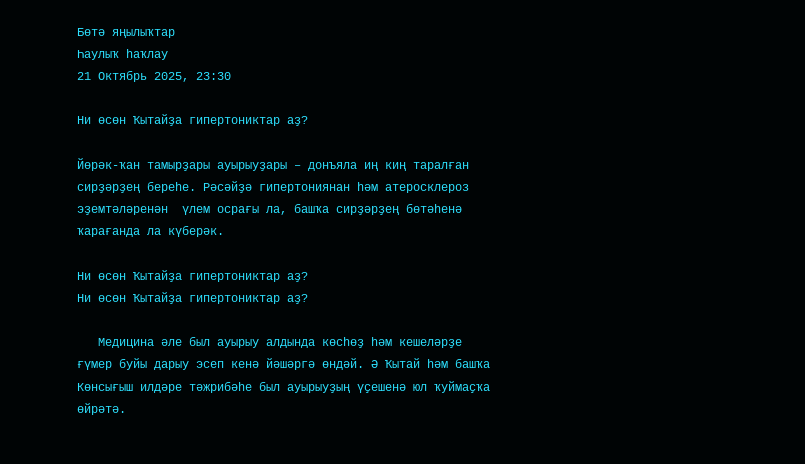Бөтә яңылыҡтар
Һаулыҡ һаҡлау
21 Октябрь 2025, 23:30

Ни өсөн Ҡытайҙа гипертониктар аҙ?

Йөрәк-ҡан тамырҙары ауырыуҙары – донъяла иң киң таралған сирҙәрҙең береһе. Рәсәйҙә гипертониянан һәм атеросклероз эҙемтәләренән  үлем осрағы ла, башҡа сирҙәрҙең бөтәһенә ҡарағанда ла күберәк.

Ни өсөн Ҡытайҙа гипертониктар аҙ?
Ни өсөн Ҡытайҙа гипертониктар аҙ?

   Медицина әле был ауырыу алдында көсһөҙ һәм кешеләрҙе ғүмер буйы дарыу эсеп кенә йәшәргә өндәй. Ә Ҡытай һәм башҡа Көнсығыш илдәре тәжрибәһе был ауырыуҙың үҫешенә юл ҡуймаҫҡа өйрәтә.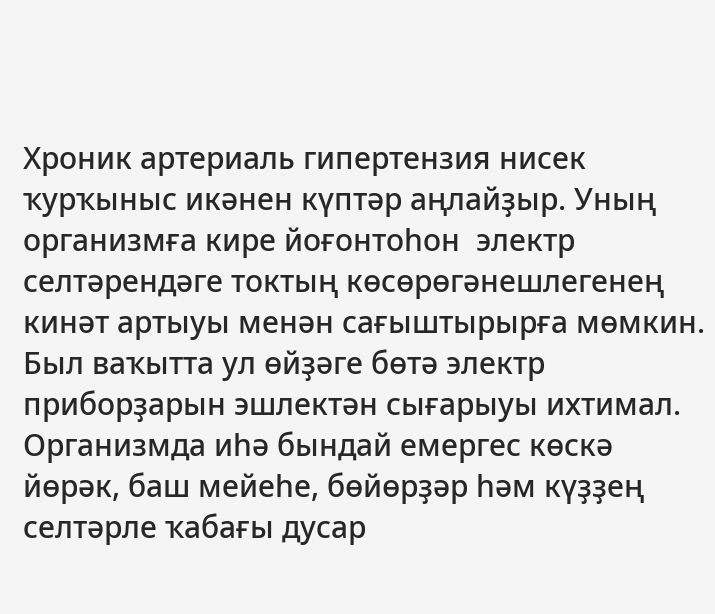Хроник артериаль гипертензия нисек ҡурҡыныс икәнен күптәр аңлайҙыр. Уның организмға кире йоғонтоһон  электр селтәрендәге токтың көсөрөгәнешлегенең кинәт артыуы менән сағыштырырға мөмкин. Был ваҡытта ул өйҙәге бөтә электр приборҙарын эшлектән сығарыуы ихтимал. Организмда иһә бындай емергес көскә  йөрәк, баш мейеһе, бөйөрҙәр һәм күҙҙең селтәрле ҡабағы дусар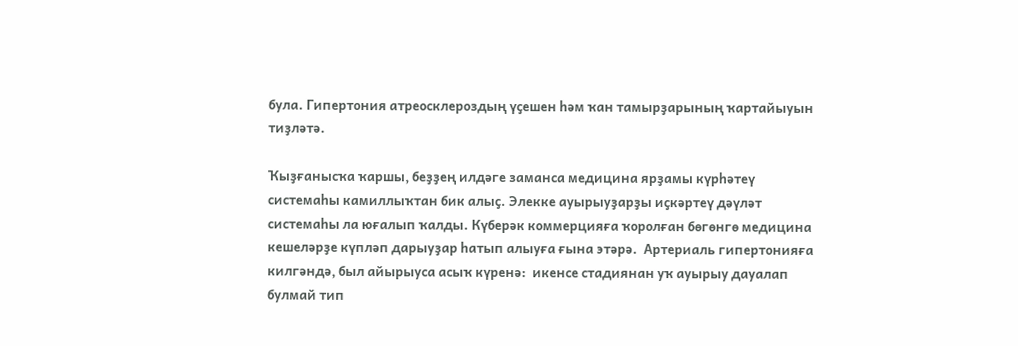була. Гипертония атреосклероздың үҫешен һәм ҡан тамырҙарының ҡартайыуын тиҙләтә.

Ҡыҙғанысҡа ҡаршы, беҙҙең илдәге заманса медицина ярҙамы күрһәтеү  системаһы камиллыҡтан бик алыҫ. Элекке ауырыуҙарҙы иҫкәртеү дәүләт системаһы ла юғалып ҡалды. Күберәк коммерцияға ҡоролған бөгөнгө медицина кешеләрҙе күпләп дарыуҙар һатып алыуға ғына этәрә.  Артериаль гипертонияға килгәндә, был айырыуса асыҡ күренә:  икенсе стадиянан уҡ ауырыу дауалап булмай тип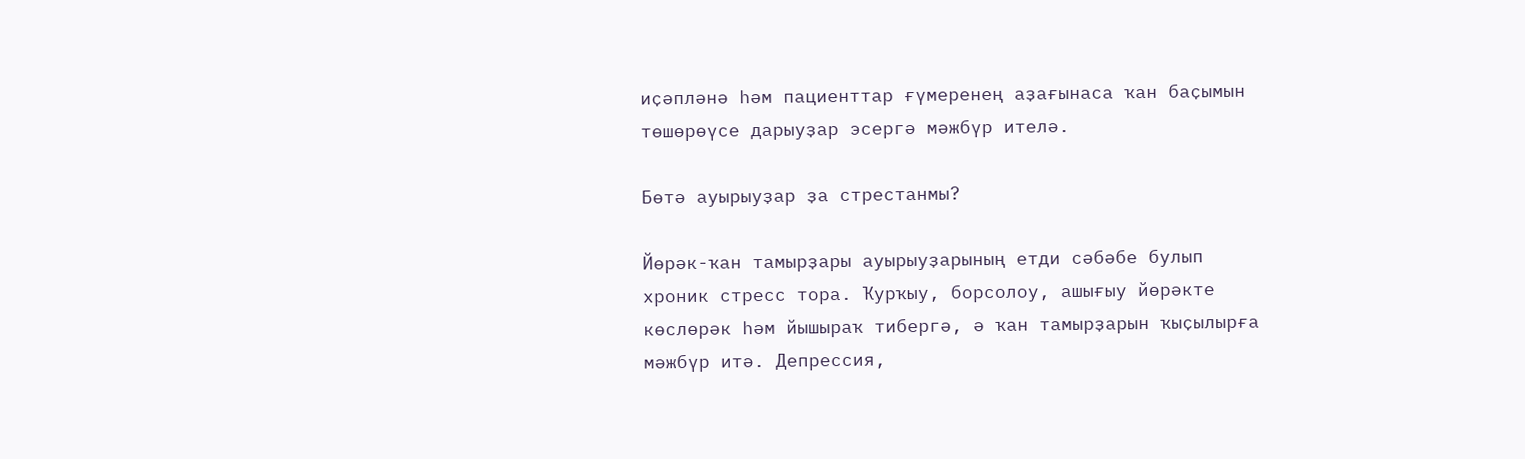иҫәпләнә һәм пациенттар ғүмеренең аҙағынаса ҡан баҫымын төшөрөүсе дарыуҙар эсергә мәжбүр ителә.

Бөтә ауырыуҙар ҙа стрестанмы?

Йөрәк-ҡан тамырҙары ауырыуҙарының етди сәбәбе булып хроник стресс тора. Ҡурҡыу, борсолоу, ашығыу йөрәкте көслөрәк һәм йышыраҡ тибергә, ә ҡан тамырҙарын ҡыҫылырға мәжбүр итә. Депрессия,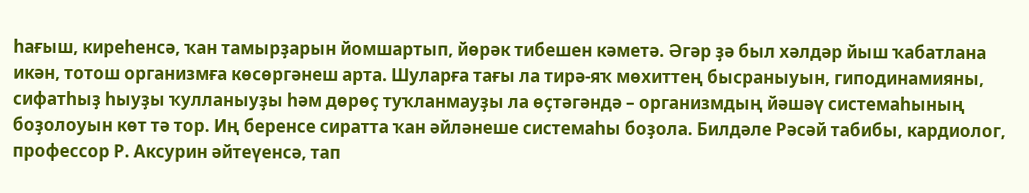һағыш, киреһенсә, ҡан тамырҙарын йомшартып, йөрәк тибешен кәметә. Әгәр ҙә был хәлдәр йыш ҡабатлана икән, тотош организмға көсөргәнеш арта. Шуларға тағы ла тирә-яҡ мөхиттең бысраныуын, гиподинамияны, сифатһыҙ һыуҙы ҡулланыуҙы һәм дөрөҫ туҡланмауҙы ла өҫтәгәндә – организмдың йәшәү системаһының боҙолоуын көт тә тор. Иң беренсе сиратта ҡан әйләнеше системаһы боҙола. Билдәле Рәсәй табибы, кардиолог, профессор Р. Аксурин әйтеүенсә, тап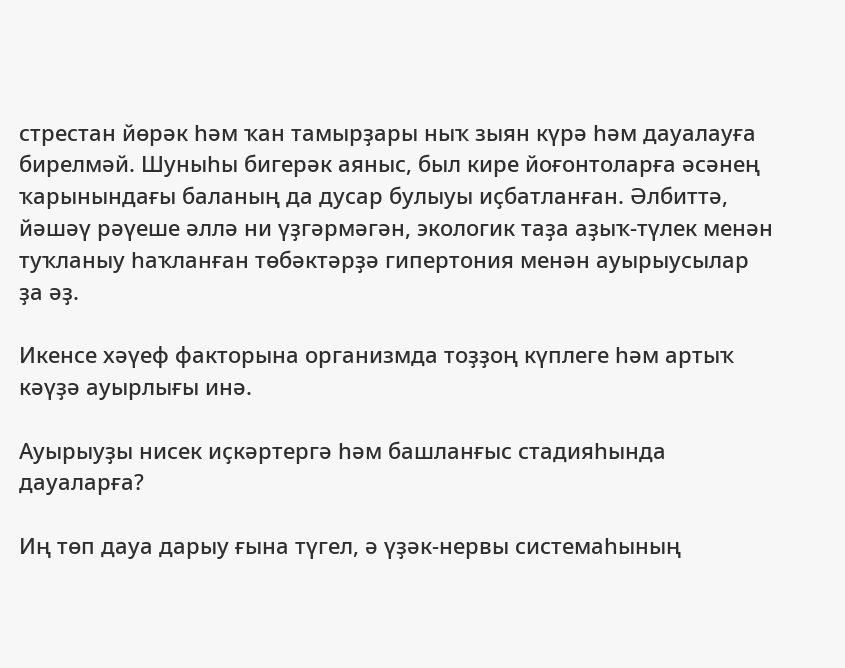стрестан йөрәк һәм ҡан тамырҙары ныҡ зыян күрә һәм дауалауға бирелмәй. Шуныһы бигерәк аяныс, был кире йоғонтоларға әсәнең ҡарынындағы баланың да дусар булыуы иҫбатланған. Әлбиттә, йәшәү рәүеше әллә ни үҙгәрмәгән, экологик таҙа аҙыҡ-түлек менән туҡланыу һаҡланған төбәктәрҙә гипертония менән ауырыусылар ҙа әҙ.

Икенсе хәүеф факторына организмда тоҙҙоң күплеге һәм артыҡ кәүҙә ауырлығы инә.

Ауырыуҙы нисек иҫкәртергә һәм башланғыс стадияһында дауаларға?

Иң төп дауа дарыу ғына түгел, ә үҙәк-нервы системаһының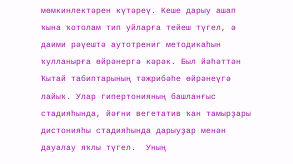мөмкинлектәрен күтәреү. Кеше дарыу ашап ҡына ҡотолам тип уйларға тейеш түгел, ә даими рәүештә аутотрениг методикаһын ҡулланырға өйрәнергә кәрәк. Был йәһәттән Ҡытай табиптарының тәжрибәһе өйрәнеүгә лайыҡ. Улар гипертонияның башланғыс стадияһында, йәғни вегетатив ҡан тамырҙары дистонияһы стадияһында дарыуҙар менән дауалау яҡлы түгел.  Уның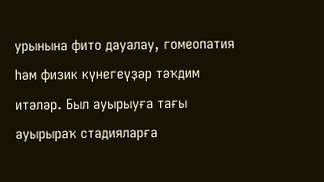урынына фито дауалау, гомеопатия һәм физик күнегеүҙәр тәҡдим итәләр. Был ауырыуға тағы ауырыраҡ стадияларға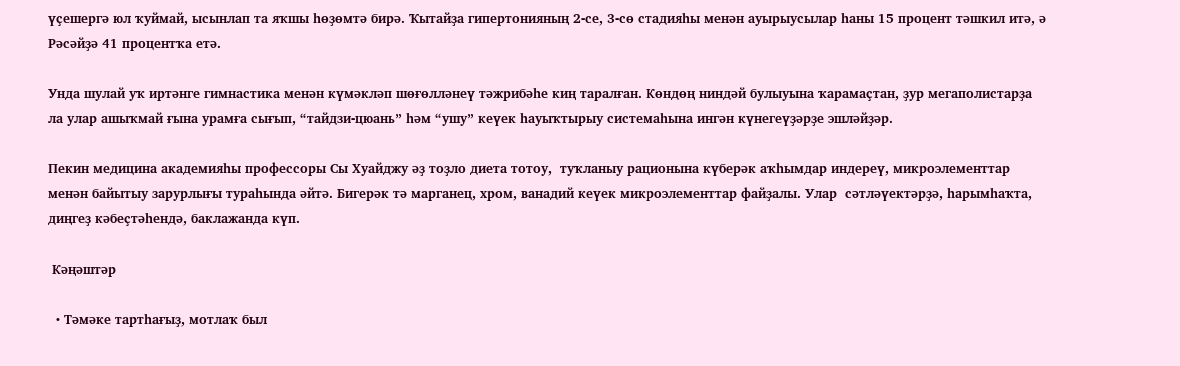үҫешергә юл ҡуймай, ысынлап та яҡшы һөҙөмтә бирә. Ҡытайҙа гипертонияның 2-се, 3-сө стадияһы менән ауырыусылар һаны 15 процент тәшкил итә, ә Рәсәйҙә 41 процентҡа етә.

Унда шулай уҡ иртәнге гимнастика менән күмәкләп шөғөлләнеү тәжрибәһе киң таралған. Көндөң ниндәй булыуына ҡарамаҫтан, ҙур мегаполистарҙа ла улар ашыҡмай ғына урамға сығып, “тайдзи-цюань” һәм “ушу” кеүек һауыҡтырыу системаһына ингән күнегеүҙәрҙе эшләйҙәр.

Пекин медицина академияһы профессоры Сы Хуайджу әҙ тоҙло диета тотоу,  туҡланыу рационына күберәк аҡһымдар индереү, микроэлементтар менән байытыу зарурлығы тураһында әйтә. Бигерәк тә марганец, хром, ванадий кеүек микроэлементтар файҙалы. Улар  сәтләүектәрҙә, һарымһаҡта, диңгеҙ кәбеҫтәһендә, баклажанда күп.

 Кәңәштәр

  • Тәмәке тартһағыҙ, мотлаҡ был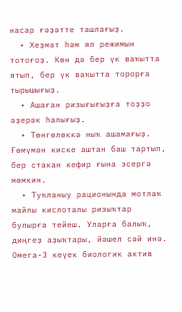насар ғәҙәтте ташлағыҙ.
  • Хеҙмәт һәм ял режимын тотоғоҙ. Көн дә бер үк ваҡытта ятып, бер үк ваҡытта торорға тырышығыҙ.
  • Ашаған ризығығыҙға тоҙҙо әҙерәк һалығыҙ.
  • Төнгөлөккә ныҡ ашамағыҙ. Ғөмүмән киске аштан баш тартып, бер стакан кефир ғына эсергә мөмкин.
  • Туҡланыу рационында мотлаҡ майлы кислоталы ризыҡтар булырға тейеш. Уларға балыҡ, диңгеҙ аҙыҡтары, йәшел сәй инә. Омега-3 кеүек биологик актив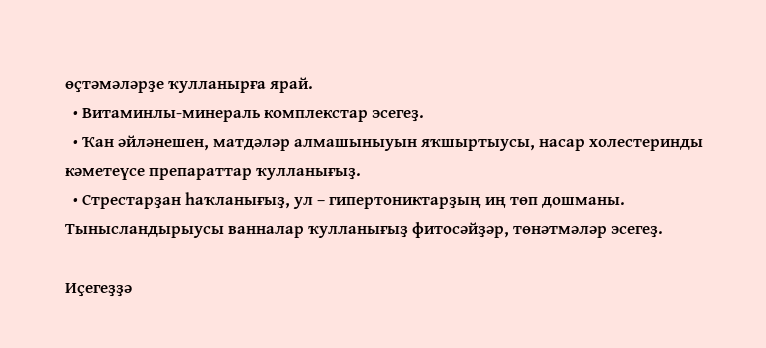өҫтәмәләрҙе ҡулланырға ярай.
  • Витаминлы-минераль комплекстар эсегеҙ.
  • Ҡан әйләнешен, матдәләр алмашыныуын яҡшыртыусы, насар холестеринды кәметеүсе препараттар ҡулланығыҙ.
  • Стрестарҙан һаҡланығыҙ, ул – гипертониктарҙың иң төп дошманы. Тынысландырыусы ванналар ҡулланығыҙ фитосәйҙәр, төнәтмәләр эсегеҙ.

Иҫегеҙҙә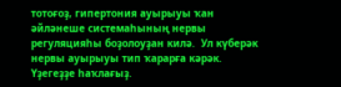тотоғоҙ, гипертония ауырыуы ҡан әйләнеше системаһының нервы регуляцияһы боҙолоуҙан килә.  Ул күберәк нервы ауырыуы тип ҡарарға кәрәк. Үҙегеҙҙе һаҡлағыҙ.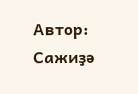Автор: Сажиҙә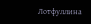Лотфуллина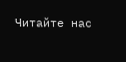Читайте нас